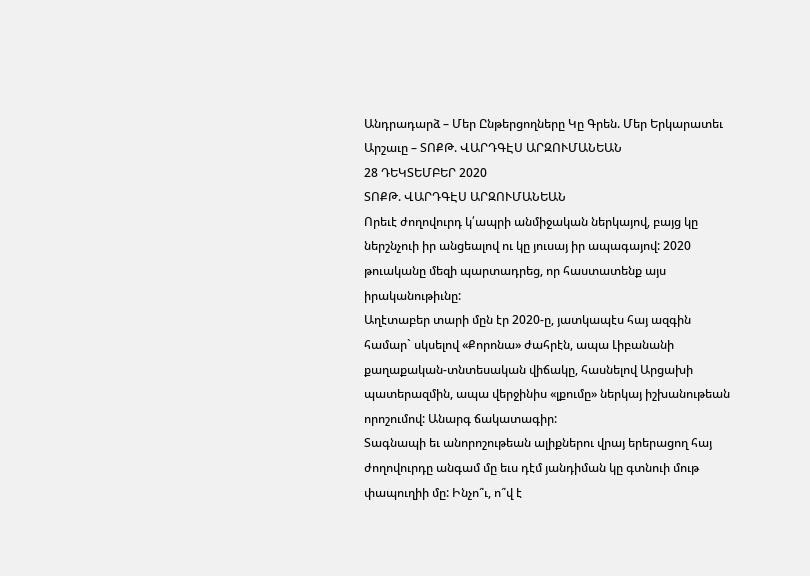Անդրադարձ – Մեր Ընթերցողները Կը Գրեն. Մեր Երկարատեւ Արշաւը – ՏՈՔԹ. ՎԱՐԴԳԷՍ ԱՐԶՈՒՄԱՆԵԱՆ
28 ԴԵԿՏԵՄԲԵՐ 2020
ՏՈՔԹ. ՎԱՐԴԳԷՍ ԱՐԶՈՒՄԱՆԵԱՆ
Որեւէ ժողովուրդ կ՛ապրի անմիջական ներկայով, բայց կը ներշնչուի իր անցեալով ու կը յուսայ իր ապագայով: 2020 թուականը մեզի պարտադրեց, որ հաստատենք այս իրականութիւնը:
Աղէտաբեր տարի մըն էր 2020-ը, յատկապէս հայ ազգին համար` սկսելով «Քորոնա» ժահրէն, ապա Լիբանանի քաղաքական-տնտեսական վիճակը, հասնելով Արցախի պատերազմին, ապա վերջինիս «լքումը» ներկայ իշխանութեան որոշումով: Անարգ ճակատագիր:
Տագնապի եւ անորոշութեան ալիքներու վրայ երերացող հայ ժողովուրդը անգամ մը եւս դէմ յանդիման կը գտնուի մութ փապուղիի մը: Ինչո՞ւ, ո՞վ է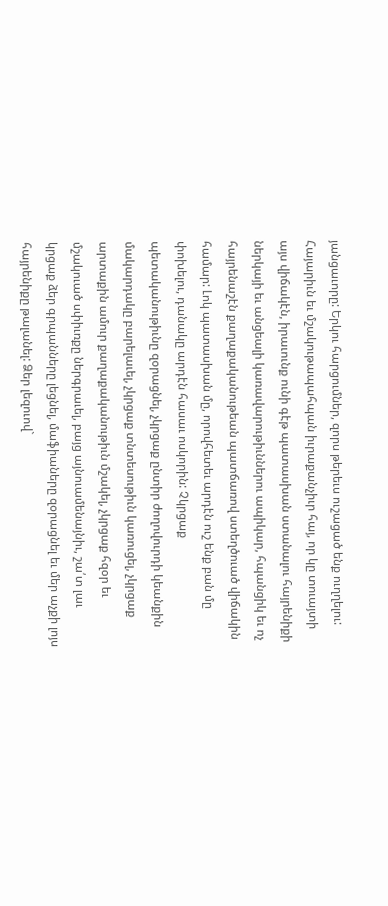յանցաւորը: Երկու հարցումներ, զորս թերեւս ուշացած ենք ուղղելու:
Հայարիւն եւ մշակութապահպան իւրաքանչիւր հայ, որ կը տուայտի այս վիճակէն, իրաւունք ունի գէթ պատասխան ստանալու հայրենիքի ներկայի եւ անցեալի կառավարութիւններու ապիկար, հպանցիկ եւ ոչ հայրենաշէն քաղաքականութեան պատճառով ստեղծուած վիճակին համար: Լոկ պատասխան մը, որովհետեւ արդէն ուշ ենք բան մը փոխելու, դանակը արդէն հասաւ ոսկորին: Չկրցաք պետականութիւնը զօրացնել, չկրցաք ընտիր ժողովուրդի կեանքին մակարդակը բարելաւել, չկրցաք տնտեսութիւն կառուցել, չկրցաք արտաքին ամուր քաղաքականութիւն մշակել, չկրցաք հզօր եւ մշակուած սփիւռքը ներգրաւել, բայց այնուամենայնիւ, շա՛տ լաւ կրցաք ձեր գրպանները լեցնել, մաֆիաները զօրացնել եւ մեր աչքի լոյս հայրենիքը թալանել: Ձեր լեզուով`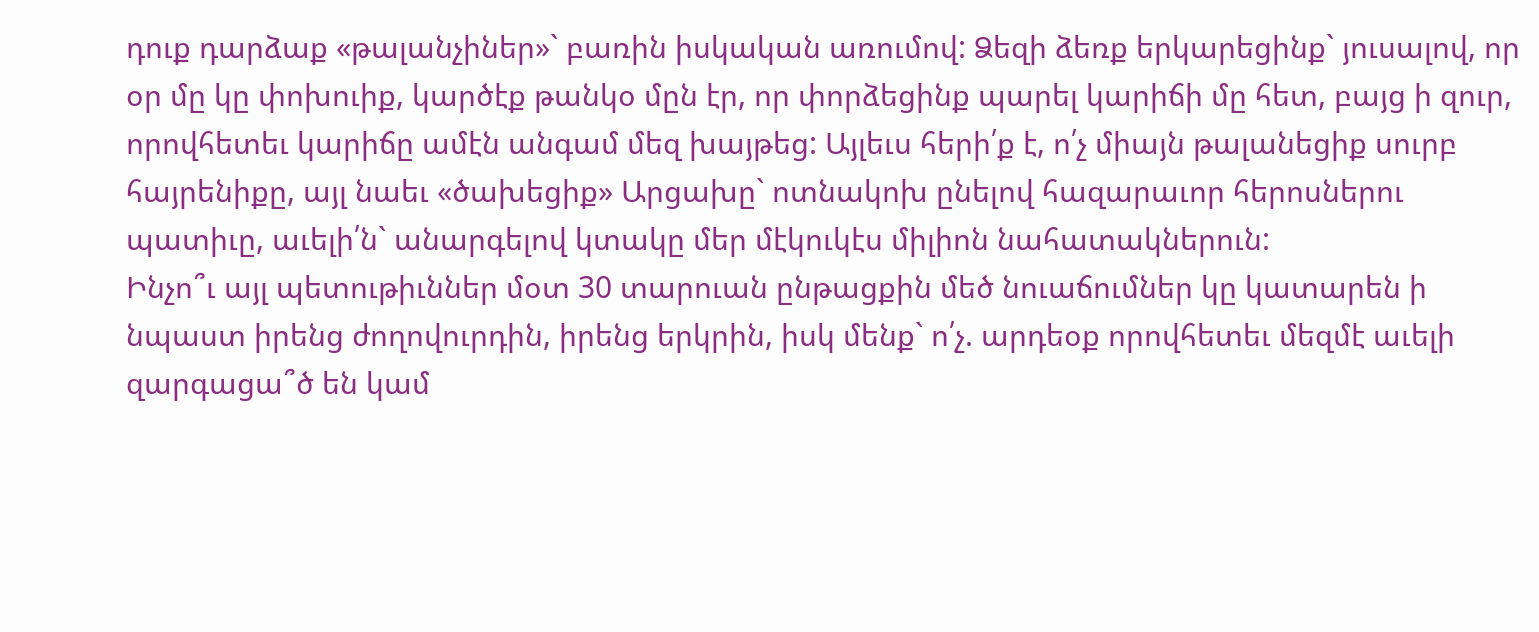դուք դարձաք «թալանչիներ»` բառին իսկական առումով: Ձեզի ձեռք երկարեցինք` յուսալով, որ օր մը կը փոխուիք, կարծէք թանկօ մըն էր, որ փորձեցինք պարել կարիճի մը հետ, բայց ի զուր, որովհետեւ կարիճը ամէն անգամ մեզ խայթեց: Այլեւս հերի՛ք է, ո՛չ միայն թալանեցիք սուրբ հայրենիքը, այլ նաեւ «ծախեցիք» Արցախը` ոտնակոխ ընելով հազարաւոր հերոսներու պատիւը, աւելի՛ն` անարգելով կտակը մեր մէկուկէս միլիոն նահատակներուն:
Ինչո՞ւ այլ պետութիւններ մօտ 30 տարուան ընթացքին մեծ նուաճումներ կը կատարեն ի նպաստ իրենց ժողովուրդին, իրենց երկրին, իսկ մենք` ո՛չ. արդեօք որովհետեւ մեզմէ աւելի զարգացա՞ծ են կամ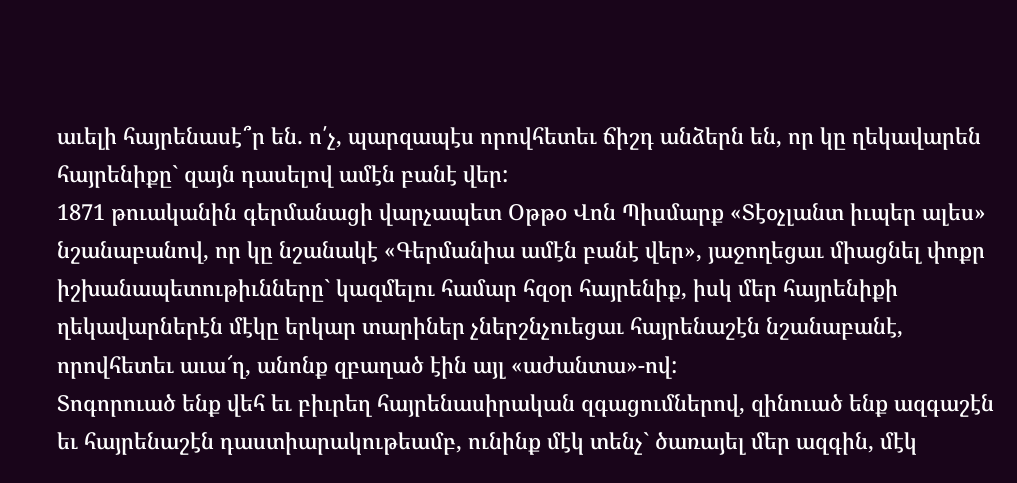աւելի հայրենասէ՞ր են. ո՛չ, պարզապէս որովհետեւ ճիշդ անձերն են, որ կը ղեկավարեն հայրենիքը` զայն դասելով ամէն բանէ վեր:
1871 թուականին գերմանացի վարչապետ Օթթօ Վոն Պիսմարք «Տէօչլանտ իւպեր ալես» նշանաբանով, որ կը նշանակէ «Գերմանիա ամէն բանէ վեր», յաջողեցաւ միացնել փոքր իշխանապետութիւնները` կազմելու համար հզօր հայրենիք, իսկ մեր հայրենիքի ղեկավարներէն մէկը երկար տարիներ չներշնչուեցաւ հայրենաշէն նշանաբանէ, որովհետեւ աւա՜ղ, անոնք զբաղած էին այլ «աժանտա»-ով:
Տոգորուած ենք վեհ եւ բիւրեղ հայրենասիրական զգացումներով, զինուած ենք ազգաշէն եւ հայրենաշէն դաստիարակութեամբ, ունինք մէկ տենչ` ծառայել մեր ազգին, մէկ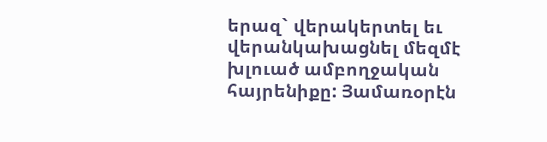երազ` վերակերտել եւ վերանկախացնել մեզմէ խլուած ամբողջական հայրենիքը: Յամառօրէն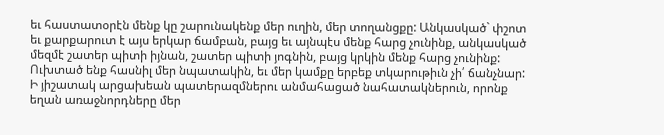եւ հաստատօրէն մենք կը շարունակենք մեր ուղին, մեր տողանցքը: Անկասկած` փշոտ եւ քարքարուտ է այս երկար ճամբան, բայց եւ այնպէս մենք հարց չունինք, անկասկած մեզմէ շատեր պիտի իյնան, շատեր պիտի յոգնին, բայց կրկին մենք հարց չունինք: Ուխտած ենք հասնիլ մեր նպատակին, եւ մեր կամքը երբեք տկարութիւն չի՛ ճանչնար:
Ի յիշատակ արցախեան պատերազմներու անմահացած նահատակներուն, որոնք եղան առաջնորդները մեր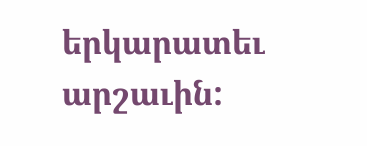երկարատեւ արշաւին: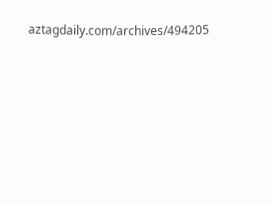aztagdaily.com/archives/494205